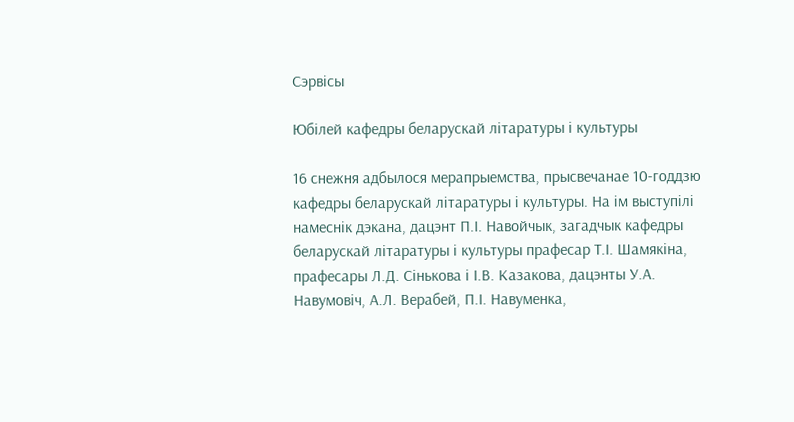Сэрвісы

Юбілей кафедры беларускай літаратуры і культуры

16 снежня адбылося мерапрыемства, прысвечанае 10-годдзю кафедры беларускай літаратуры і культуры. На ім выступілі намеснік дэкана, дацэнт П.І. Навойчык, загадчык кафедры беларускай літаратуры і культуры прафесар Т.І. Шамякіна, прафесары Л.Д. Сінькова і І.В. Казакова, дацэнты У.А. Навумовіч, А.Л. Верабей, П.І. Навуменка,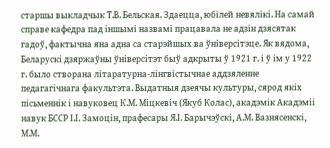старшы выкладчык Т.В. Бельская. Здаецца, юбілей невялікі. На самай справе кафедра пад іншымі назвамі працавала не адзін дзясятак гадоў, фактычна яна адна са старэйшых ва ўніверсітэце. Як вядома, Беларускі дзяржаўны ўніверсітэт быў адкрыты ў 1921 г. і ў ім у 1922 г. было створана літаратурна-лінгвістычнае аддзяленне педагагічнага факультэта. Выдатныя дзеячы культуры, сярод якіх пісьменнік і навуковец К.М. Міцкевіч (Якуб Колас), акадэмік Акадэміі навук БССР І.І. Замоцін, прафесары Я.І. Барычэўскі, А.М. Вазнясенскі, М.М.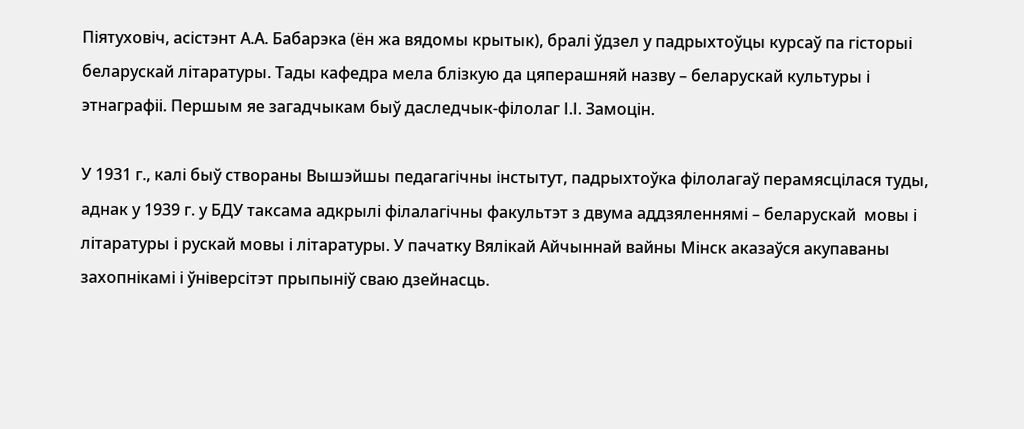Піятуховіч, асістэнт А.А. Бабарэка (ён жа вядомы крытык), бралі ўдзел у падрыхтоўцы курсаў па гісторыі беларускай літаратуры. Тады кафедра мела блізкую да цяперашняй назву – беларускай культуры і этнаграфіі. Першым яе загадчыкам быў даследчык-філолаг І.І. Замоцін.

У 1931 г., калі быў створаны Вышэйшы педагагічны інстытут, падрыхтоўка філолагаў перамясцілася туды, аднак у 1939 г. у БДУ таксама адкрылі філалагічны факультэт з двума аддзяленнямі – беларускай  мовы і літаратуры і рускай мовы і літаратуры. У пачатку Вялікай Айчыннай вайны Мінск аказаўся акупаваны захопнікамі і ўніверсітэт прыпыніў сваю дзейнасць.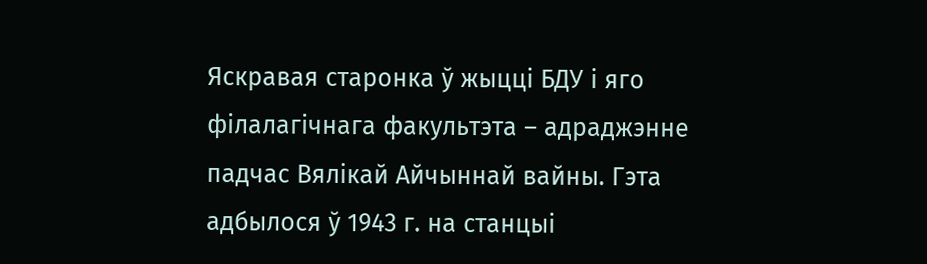Яскравая старонка ў жыцці БДУ і яго філалагічнага факультэта – адраджэнне падчас Вялікай Айчыннай вайны. Гэта адбылося ў 1943 г. на станцыі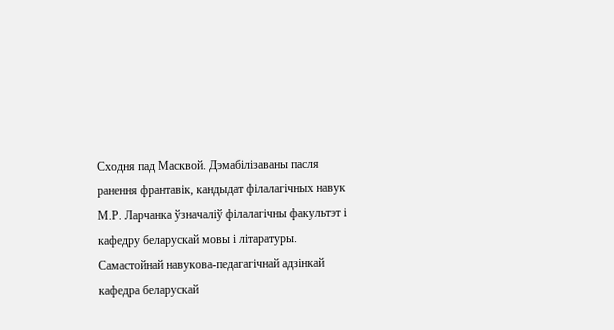Сходня пад Масквой. Дэмабілізаваны пасля ранення франтавік, кандыдат філалагічных навук М.Р. Ларчанка ўзначаліў філалагічны факультэт і кафедру беларускай мовы і літаратуры. Самастойнай навукова-педагагічнай адзінкай кафедра беларускай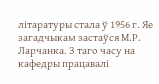літаратуры стала ў 1956 г. Яе загадчыкам застаўся М.Р. Ларчанка. З таго часу на кафедры працавалі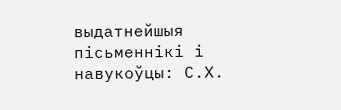выдатнейшыя пісьменнікі і навукоўцы: С.Х.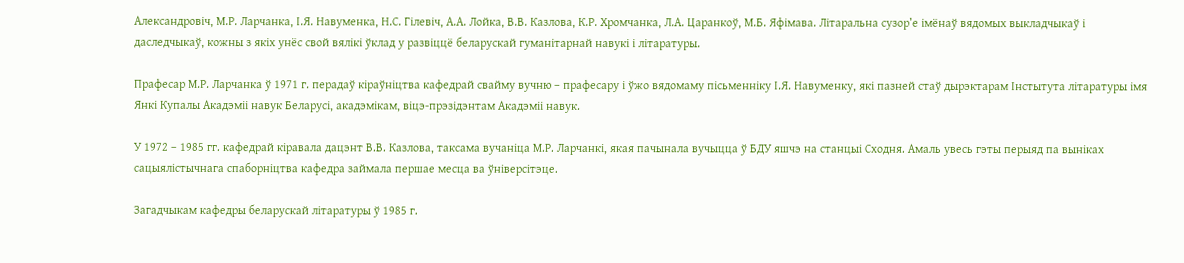Александровіч, М.Р. Ларчанка, І.Я. Навуменка, Н.С. Гілевіч, А.А. Лойка, В.В. Казлова, К.Р. Хромчанка, Л.А. Царанкоў, М.Б. Яфімава. Літаральна сузор’е імёнаў вядомых выкладчыкаў і даследчыкаў, кожны з якіх унёс свой вялікі ўклад у развіццё беларускай гуманітарнай навукі і літаратуры.

Прафесар М.Р. Ларчанка ў 1971 г. перадаў кіраўніцтва кафедрай свайму вучню – прафесару і ўжо вядомаму пісьменніку І.Я. Навуменку, які пазней стаў дырэктарам Інстытута літаратуры імя Янкі Купалы Акадэміі навук Беларусі, акадэмікам, віцэ-прэзідэнтам Акадэміі навук.

У 1972 – 1985 гг. кафедрай кіравала дацэнт В.В. Казлова, таксама вучаніца М.Р. Ларчанкі, якая пачынала вучыцца ў БДУ яшчэ на станцыі Сходня. Амаль увесь гэты перыяд па выніках сацыялістычнага спаборніцтва кафедра займала першае месца ва ўніверсітэце.

Загадчыкам кафедры беларускай літаратуры ў 1985 г.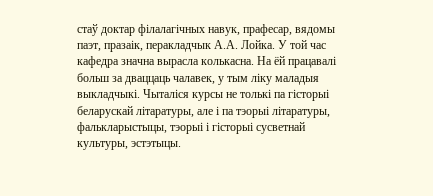стаў доктар філалагічных навук, прафесар, вядомы паэт, празаік, перакладчык А.А. Лойка. У той час кафедра значна вырасла колькасна. На ёй працавалі больш за дваццаць чалавек, у тым ліку маладыя выкладчыкі. Чыталіся курсы не толькі па гісторыі беларускай літаратуры, але і па тэорыі літаратуры, фалькларыстыцы, тэорыі і гісторыі сусветнай культуры, эстэтыцы.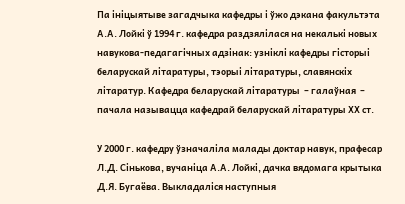Па ініцыятыве загадчыка кафедры і ўжо дэкана факультэта А.А. Лойкі ў 1994 г. кафедра раздзялілася на некалькі новых навукова-педагагічных адзінак: узніклі кафедры гісторыі беларускай літаратуры, тэорыі літаратуры, славянскіх літаратур. Кафедра беларускай літаратуры  – галаўная  – пачала называцца кафедрай беларускай літаратуры ХХ ст.

У 2000 г. кафедру ўзначаліла малады доктар навук, прафесар Л.Д. Сінькова, вучаніца А.А. Лойкі, дачка вядомага крытыка Д.Я. Бугаёва. Выкладаліся наступныя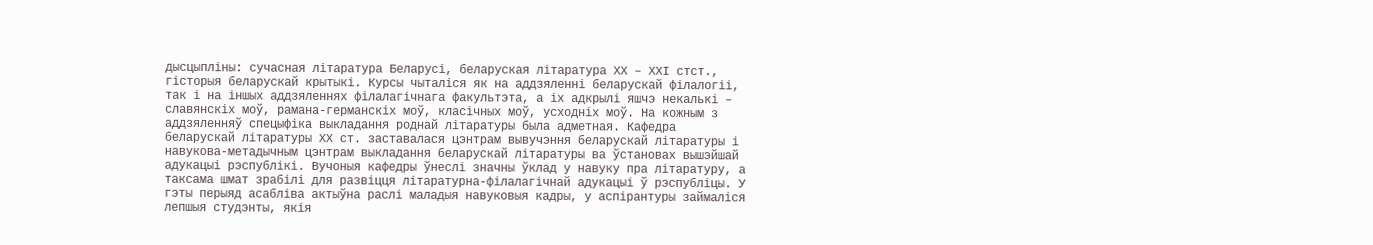дысцыпліны: сучасная літаратура Беларусі, беларуская літаратура ХХ – ХХІ стст., гісторыя беларускай крытыкі. Курсы чыталіся як на аддзяленні беларускай філалогіі, так і на іншых аддзяленнях філалагічнага факультэта, а іх адкрылі яшчэ некалькі – славянскіх моў, рамана-германскіх моў, класічных моў, усходніх моў. На кожным з аддзяленняў спецыфіка выкладання роднай літаратуры была адметная. Кафедра беларускай літаратуры ХХ ст. заставалася цэнтрам вывучэння беларускай літаратуры і навукова-метадычным цэнтрам выкладання беларускай літаратуры ва ўстановах вышэйшай адукацыі рэспублікі. Вучоныя кафедры ўнеслі значны ўклад у навуку пра літаратуру, а таксама шмат зрабілі для развіцця літаратурна-філалагічнай адукацыі ў рэспубліцы. У гэты перыяд асабліва актыўна раслі маладыя навуковыя кадры, у аспірантуры займаліся лепшыя студэнты, якія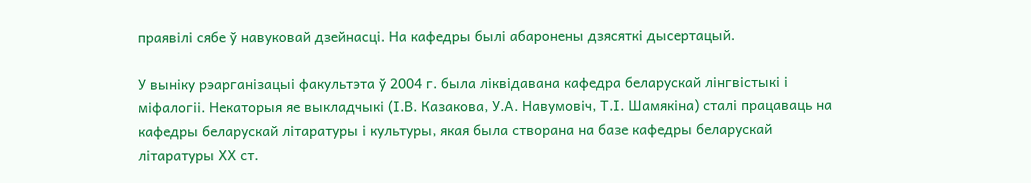праявілі сябе ў навуковай дзейнасці. На кафедры былі абаронены дзясяткі дысертацый.

У выніку рэарганізацыі факультэта ў 2004 г. была ліквідавана кафедра беларускай лінгвістыкі і міфалогіі. Некаторыя яе выкладчыкі (І.В. Казакова, У.А. Навумовіч, Т.І. Шамякіна) сталі працаваць на кафедры беларускай літаратуры і культуры, якая была створана на базе кафедры беларускай літаратуры ХХ ст.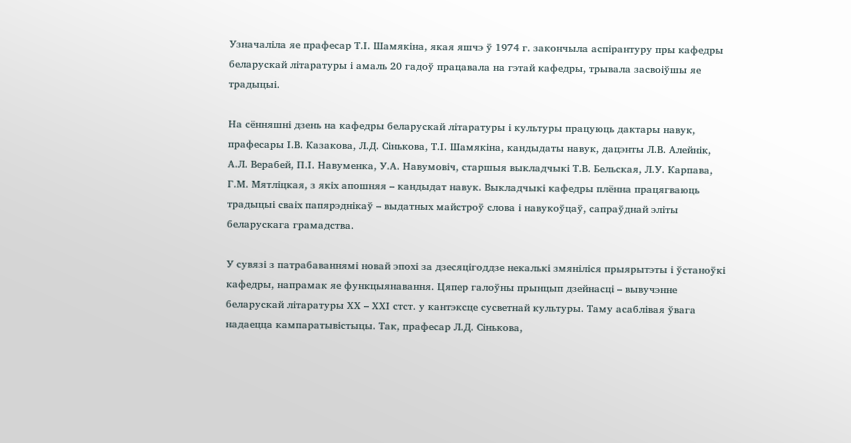Узначаліла яе прафесар Т.І. Шамякіна, якая яшчэ ў 1974 г. закончыла аспірантуру пры кафедры беларускай літаратуры і амаль 20 гадоў працавала на гэтай кафедры, трывала засвоіўшы яе традыцыі.

На сённяшні дзень на кафедры беларускай літаратуры і культуры працуюць дактары навук, прафесары І.В. Казакова, Л.Д. Сінькова, Т.І. Шамякіна, кандыдаты навук, дацэнты Л.В. Алейнік, А.Л. Верабей, П.І. Навуменка, У.А. Навумовіч, старшыя выкладчыкі Т.В. Бельская, Л.У. Карпава, Г.М. Мятліцкая, з якіх апошняя – кандыдат навук. Выкладчыкі кафедры плённа працягваюць традыцыі сваіх папярэднікаў – выдатных майстроў слова і навукоўцаў, сапраўднай эліты беларускага грамадства.

У сувязі з патрабаваннямі новай эпохі за дзесяцігоддзе некалькі змяніліся прыярытэты і ўстаноўкі кафедры, напрамак яе функцыянавання. Цяпер галоўны прынцып дзейнасці – вывучэнне беларускай літаратуры ХХ – ХХІ стст. у кантэксце сусветнай культуры. Таму асаблівая ўвага надаецца кампаратывістыцы. Так, прафесар Л.Д. Сінькова,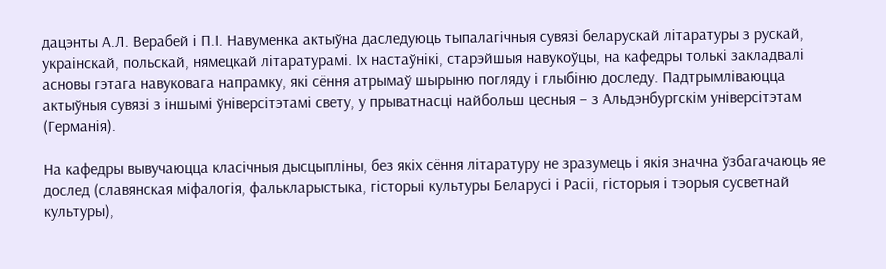дацэнты А.Л. Верабей і П.І. Навуменка актыўна даследуюць тыпалагічныя сувязі беларускай літаратуры з рускай, украінскай, польскай, нямецкай літаратурамі. Іх настаўнікі, старэйшыя навукоўцы, на кафедры толькі закладвалі асновы гэтага навуковага напрамку, які сёння атрымаў шырыню погляду і глыбіню доследу. Падтрымліваюцца актыўныя сувязі з іншымі ўніверсітэтамі свету, у прыватнасці найбольш цесныя – з Альдэнбургскім універсітэтам (Германія).

На кафедры вывучаюцца класічныя дысцыпліны, без якіх сёння літаратуру не зразумець і якія значна ўзбагачаюць яе дослед (славянская міфалогія, фалькларыстыка, гісторыі культуры Беларусі і Расіі, гісторыя і тэорыя сусветнай культуры),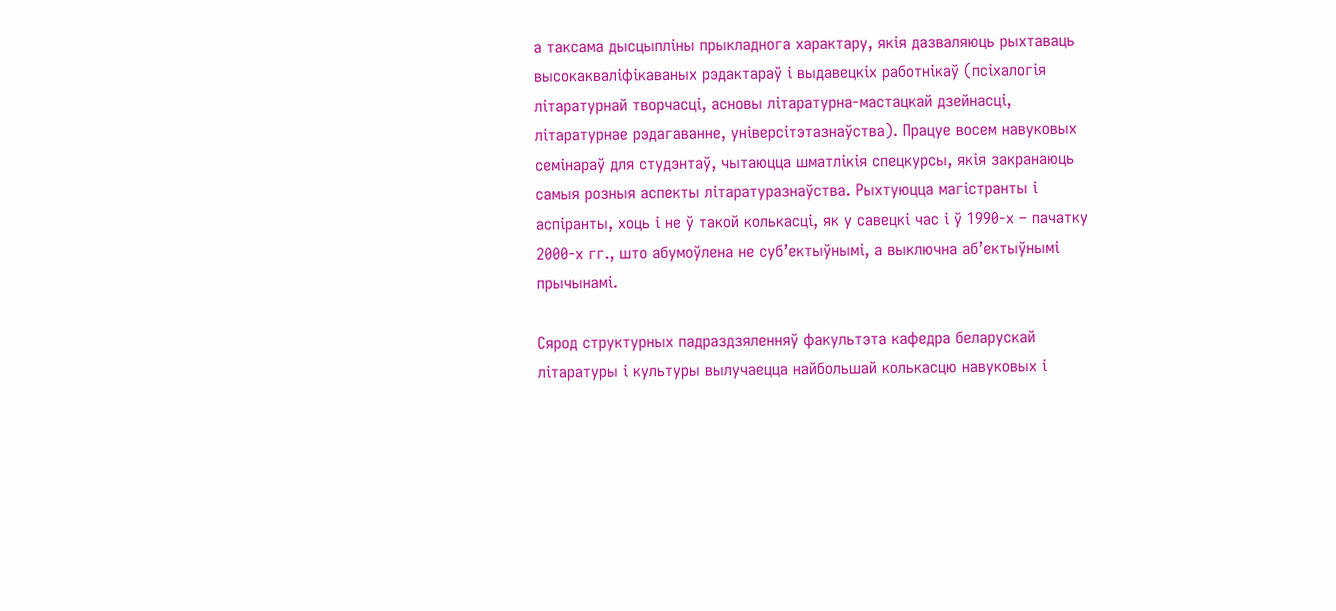а таксама дысцыпліны прыкладнога характару, якія дазваляюць рыхтаваць высокакваліфікаваных рэдактараў і выдавецкіх работнікаў (псіхалогія літаратурнай творчасці, асновы літаратурна-мастацкай дзейнасці, літаратурнае рэдагаванне, універсітэтазнаўства). Працуе восем навуковых семінараў для студэнтаў, чытаюцца шматлікія спецкурсы, якія закранаюць самыя розныя аспекты літаратуразнаўства. Рыхтуюцца магістранты і аспіранты, хоць і не ў такой колькасці, як у савецкі час і ў 1990-х – пачатку 2000-х гг., што абумоўлена не суб’ектыўнымі, а выключна аб’ектыўнымі прычынамі.

Сярод структурных падраздзяленняў факультэта кафедра беларускай літаратуры і культуры вылучаецца найбольшай колькасцю навуковых і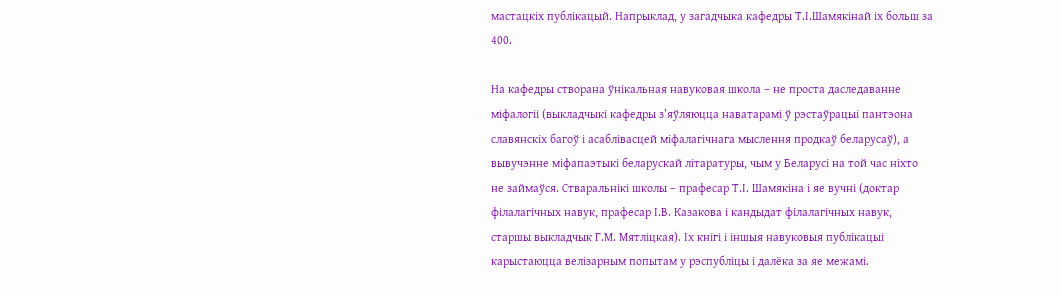мастацкіх публікацый. Напрыклад, у загадчыка кафедры Т.І.Шамякінай іх больш за 400.

На кафедры створана ўнікальная навуковая школа – не проста даследаванне міфалогіі (выкладчыкі кафедры з’яўляюцца наватарамі ў рэстаўрацыі пантэона славянскіх багоў і асаблівасцей міфалагічнага мыслення продкаў беларусаў), а вывучэнне міфапаэтыкі беларускай літаратуры, чым у Беларусі на той час ніхто не займаўся. Стваральнікі школы – прафесар Т.І. Шамякіна і яе вучні (доктар філалагічных навук, прафесар І.В. Казакова і кандыдат філалагічных навук, старшы выкладчык Г.М. Мятліцкая). Іх кнігі і іншыя навуковыя публікацыі карыстаюцца велізарным попытам у рэспубліцы і далёка за яе межамі.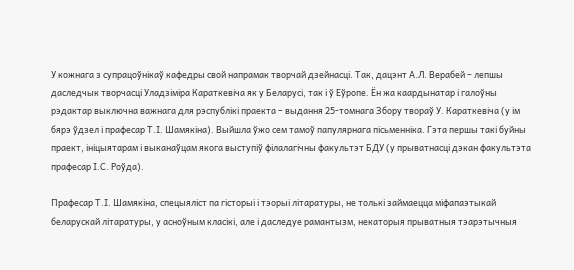У кожнага з супрацоўнікаў кафедры свой напрамак творчай дзейнасці. Так, дацэнт А.Л. Верабей – лепшы даследчык творчасці Уладзіміра Караткевіча як у Беларусі, так і ў Еўропе. Ён жа каардынатар і галоўны рэдактар выключна важнага для рэспублікі праекта – выдання 25-томнага Збору твораў У. Караткевіча (у ім бярэ ўдзел і прафесар Т.І. Шамякіна). Выйшла ўжо сем тамоў папулярнага пісьменніка. Гэта першы такі буйны праект, ініцыятарам і выканаўцам якога выступіў філалагічны факультэт БДУ (у прыватнасці дэкан факультэта прафесар І.С. Роўда).

Прафесар Т.І. Шамякіна, спецыяліст па гісторыі і тэорыі літаратуры, не толькі займаецца міфапаэтыкай беларускай літаратуры, у асноўным класікі, але і даследуе рамантызм, некаторыя прыватныя тэарэтычныя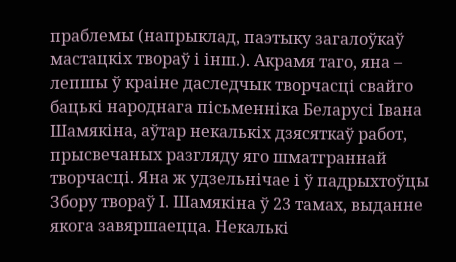праблемы (напрыклад, паэтыку загалоўкаў мастацкіх твораў і інш.). Акрамя таго, яна – лепшы ў краіне даследчык творчасці свайго бацькі народнага пісьменніка Беларусі Івана Шамякіна, аўтар некалькіх дзясяткаў работ, прысвечаных разгляду яго шматграннай творчасці. Яна ж удзельнічае і ў падрыхтоўцы Збору твораў І. Шамякіна ў 23 тамах, выданне якога завяршаецца. Некалькі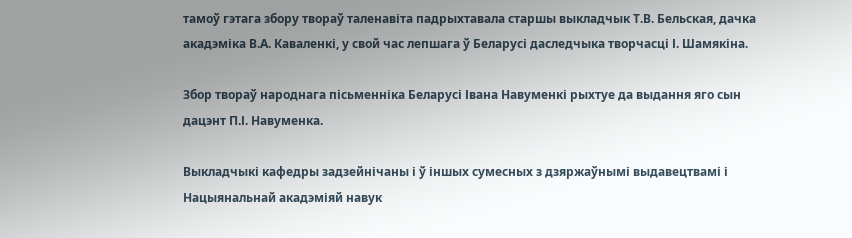тамоў гэтага збору твораў таленавіта падрыхтавала старшы выкладчык Т.В. Бельская, дачка акадэміка В.А. Каваленкі, у свой час лепшага ў Беларусі даследчыка творчасці І. Шамякіна.

Збор твораў народнага пісьменніка Беларусі Івана Навуменкі рыхтуе да выдання яго сын дацэнт П.І. Навуменка.

Выкладчыкі кафедры задзейнічаны і ў іншых сумесных з дзяржаўнымі выдавецтвамі і Нацыянальнай акадэміяй навук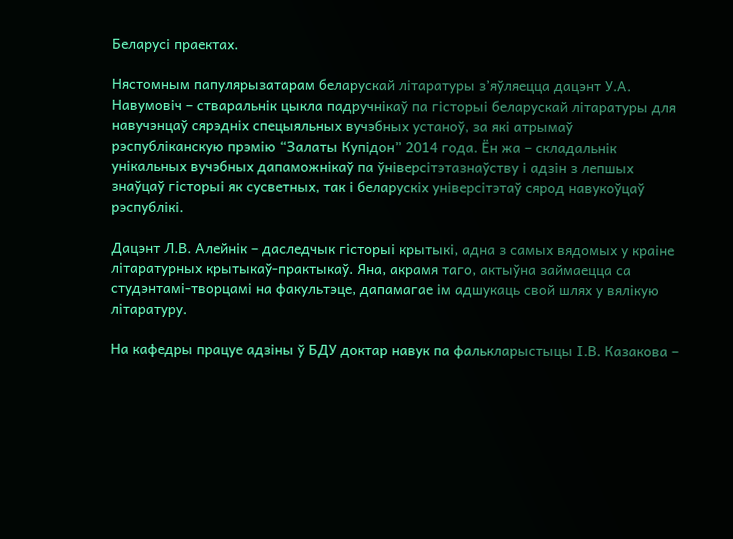Беларусі праектах.

Нястомным папулярызатарам беларускай літаратуры з’яўляецца дацэнт У.А. Навумовіч – стваральнік цыкла падручнікаў па гісторыі беларускай літаратуры для навучэнцаў сярэдніх спецыяльных вучэбных устаноў, за які атрымаў рэспубліканскую прэмію “Залаты Купідон” 2014 года. Ён жа – складальнік унікальных вучэбных дапаможнікаў па ўніверсітэтазнаўству і адзін з лепшых знаўцаў гісторыі як сусветных, так і беларускіх універсітэтаў сярод навукоўцаў рэспублікі.

Дацэнт Л.В. Алейнік – даследчык гісторыі крытыкі, адна з самых вядомых у краіне літаратурных крытыкаў-практыкаў. Яна, акрамя таго, актыўна займаецца са студэнтамі-творцамі на факультэце, дапамагае ім адшукаць свой шлях у вялікую літаратуру.

На кафедры працуе адзіны ў БДУ доктар навук па фалькларыстыцы І.В. Казакова –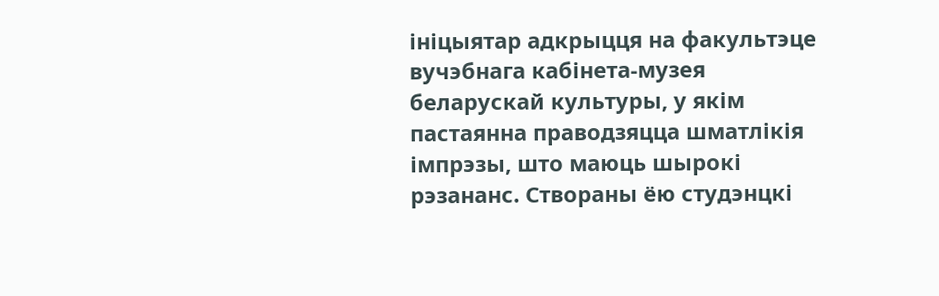ініцыятар адкрыцця на факультэце вучэбнага кабінета-музея беларускай культуры, у якім пастаянна праводзяцца шматлікія імпрэзы, што маюць шырокі рэзананс. Створаны ёю студэнцкі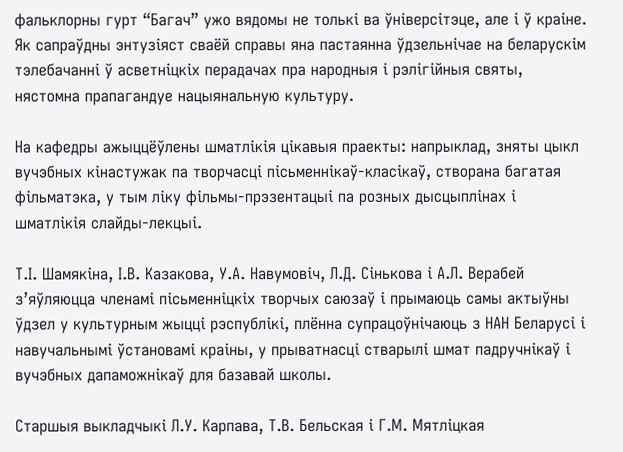фальклорны гурт “Багач” ужо вядомы не толькі ва ўніверсітэце, але і ў краіне. Як сапраўдны энтузіяст сваёй справы яна пастаянна ўдзельнічае на беларускім тэлебачанні ў асветніцкіх перадачах пра народныя і рэлігійныя святы, нястомна прапагандуе нацыянальную культуру.

На кафедры ажыццёўлены шматлікія цікавыя праекты: напрыклад, зняты цыкл вучэбных кінастужак па творчасці пісьменнікаў-класікаў, створана багатая фільматэка, у тым ліку фільмы-прэзентацыі па розных дысцыплінах і шматлікія слайды-лекцыі.

Т.І. Шамякіна, І.В. Казакова, У.А. Навумовіч, Л.Д. Сінькова і А.Л. Верабей з’яўляюцца членамі пісьменніцкіх творчых саюзаў і прымаюць самы актыўны ўдзел у культурным жыцці рэспублікі, плённа супрацоўнічаюць з НАН Беларусі і навучальнымі ўстановамі краіны, у прыватнасці стварылі шмат падручнікаў і вучэбных дапаможнікаў для базавай школы.

Старшыя выкладчыкі Л.У. Карпава, Т.В. Бельская і Г.М. Мятліцкая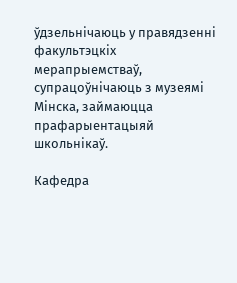ўдзельнічаюць у правядзенні факультэцкіх мерапрыемстваў, супрацоўнічаюць з музеямі Мінска, займаюцца прафарыентацыяй школьнікаў.

Кафедра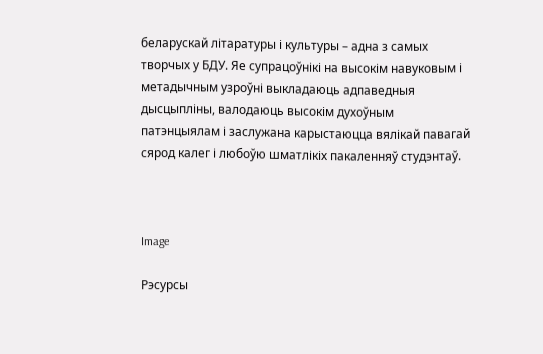беларускай літаратуры і культуры – адна з самых творчых у БДУ. Яе супрацоўнікі на высокім навуковым і метадычным узроўні выкладаюць адпаведныя дысцыпліны, валодаюць высокім духоўным патэнцыялам і заслужана карыстаюцца вялікай павагай сярод калег і любоўю шматлікіх пакаленняў студэнтаў.



Image

Рэсурсы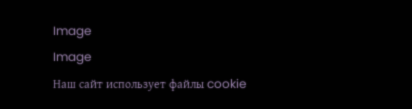Image
Image
Наш сайт использует файлы cookie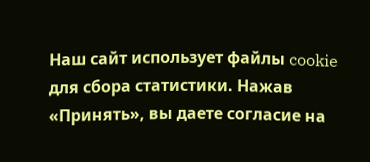Наш сайт использует файлы cookie для сбора статистики. Нажав «Принять», вы даете согласие на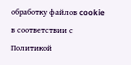обработку файлов cookie в соответствии с Политикой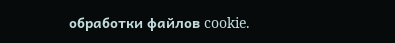обработки файлов cookie.